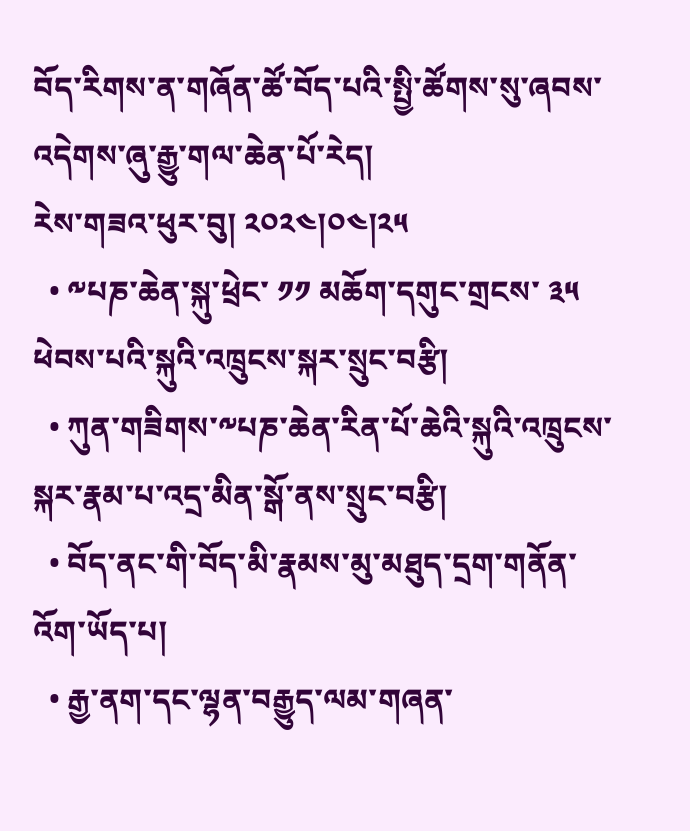བོད་རིགས་ན་གཞོན་ཚོ་བོད་པའི་སྤྱི་ཚོགས་སུ་ཞབས་འདེགས་ཞུ་རྒྱུ་གལ་ཆེན་པོ་རེད།
རེས་གཟའ་ཕུར་བུ། ༢༠༢༤།༠༤།༢༥
  • ༸པཎ་ཆེན་སྐུ་ཕྲེང་ ༡༡ མཆོག་དགུང་གྲངས་ ༣༥ ཕེབས་པའི་སྐུའི་འཁྲུངས་སྐར་སྲུང་བརྩི།
  • ཀུན་གཟིགས་༸པཎ་ཆེན་རིན་པོ་ཆེའི་སྐུའི་འཁྲུངས་སྐར་རྣམ་པ་འདྲ་མིན་སྒོ་ནས་སྲུང་བརྩི།
  • བོད་ནང་གི་བོད་མི་རྣམས་མུ་མཐུད་དྲག་གནོན་འོག་ཡོད་པ།
  • རྒྱ་ནག་དང་ལྷན་བརྒྱུད་ལམ་གཞན་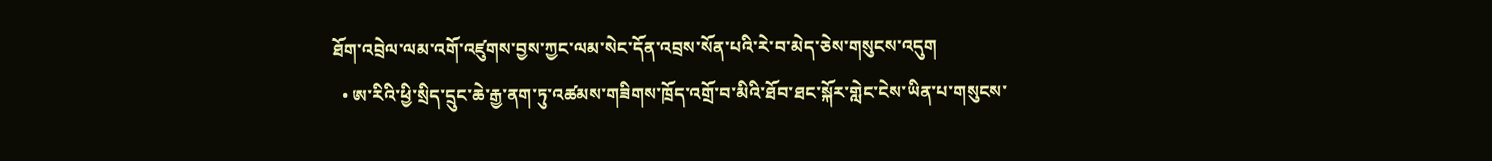ཐོག་འབྲེལ་ལམ་འགོ་འཛུགས་བྱས་ཀྱང་ལམ་སེང་དོན་འབྲས་སོན་པའི་རེ་བ་མེད་ཅེས་གསུངས་འདུག
  • ཨ་རིའི་ཕྱི་སྲིད་དྲུང་ཆེ་རྒྱ་ནག་ཏུ་འཚམས་གཟིགས་ཁྲོད་འགྲོ་བ་མིའི་ཐོབ་ཐང་སྐོར་གླེང་ངེས་ཡིན་པ་གསུངས་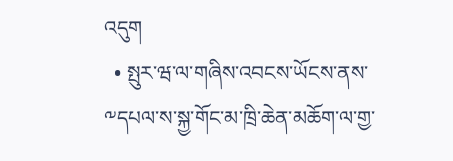འདུག
  • སྤུར་ཝ་ལ་གཞིས་འབངས་ཡོངས་ནས་༸དཔལ་ས་སྐྱ་གོང་མ་ཁྲི་ཆེན་མཆོག་ལ་གྱ་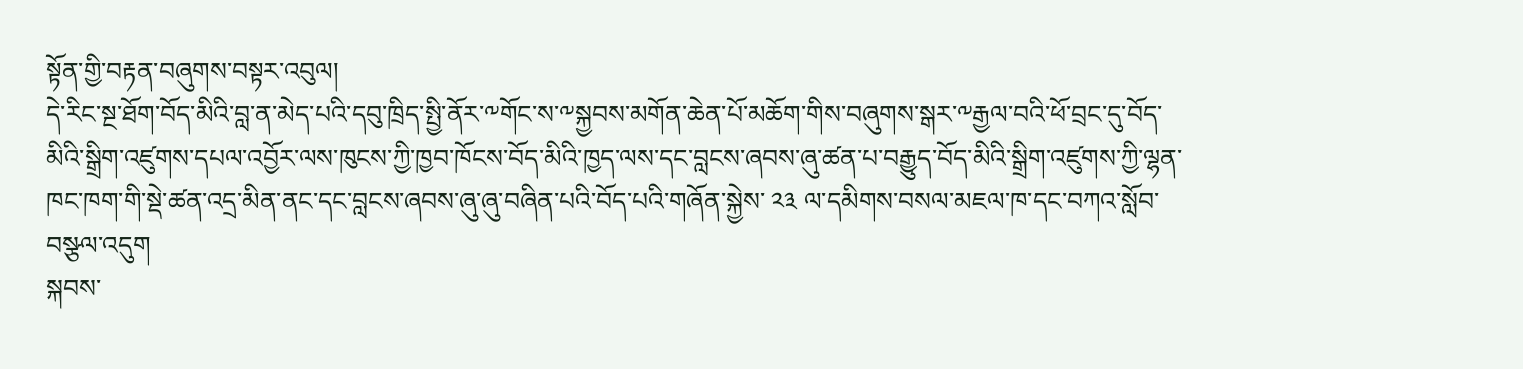སྟོན་གྱི་བརྟན་བཞུགས་བསྟར་འབུལ།
དེ་རིང་སྔ་ཐོག་བོད་མིའི་བླ་ན་མེད་པའི་དབུ་ཁྲིད་སྤྱི་ནོར་༸གོང་ས་༸སྐྱབས་མགོན་ཆེན་པོ་མཆོག་གིས་བཞུགས་སྒར་༸རྒྱལ་བའི་ཕོ་བྲང་དུ་བོད་མིའི་སྒྲིག་འཛུགས་དཔལ་འབྱོར་ལས་ཁུངས་ཀྱི་ཁྱབ་ཁོངས་བོད་མིའི་ཁྱད་ལས་དང་བླངས་ཞབས་ཞུ་ཚན་པ་བརྒྱུད་བོད་མིའི་སྒྲིག་འཛུགས་ཀྱི་ལྷན་ཁང་ཁག་གི་སྡེ་ཚན་འདྲ་མིན་ནང་དང་བླངས་ཞབས་ཞུ་ཞུ་བཞིན་པའི་བོད་པའི་གཞོན་སྐྱེས་ ༢༣ ལ་དམིགས་བསལ་མཇལ་ཁ་དང་བཀའ་སློབ་བསྩལ་འདུག
སྐབས་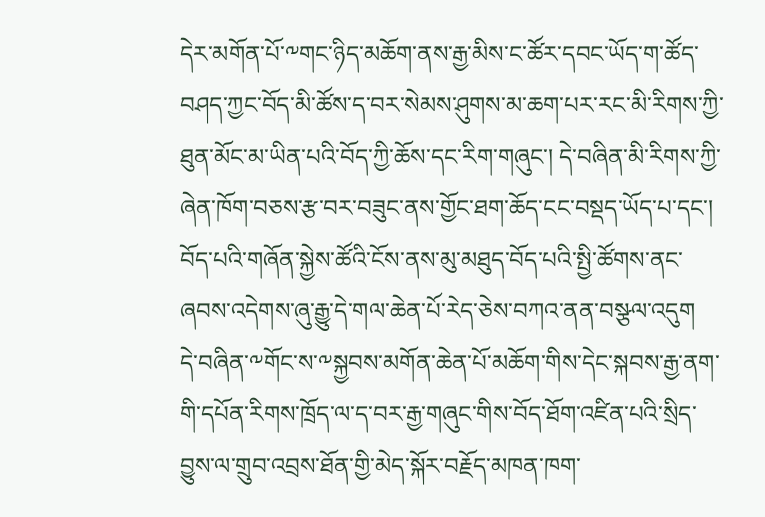དེར་མགོན་པོ་༸གང་ཉིད་མཆོག་ནས་རྒྱ་མིས་ང་ཚོར་དབང་ཡོད་ག་ཚོད་བཤད་ཀྱང་བོད་མི་ཚོས་ད་བར་སེམས་ཤུགས་མ་ཆག་པར་རང་མི་རིགས་ཀྱི་ཐུན་མོང་མ་ཡིན་པའི་བོད་ཀྱི་ཆོས་དང་རིག་གཞུང་། དེ་བཞིན་མི་རིགས་ཀྱི་ཞེན་ཁོག་བཅས་རྩ་བར་བཟུང་ནས་གྱོང་ཐག་ཆོད་ངང་བསྡད་ཡོད་པ་དང་། བོད་པའི་གཞོན་སྐྱེས་ཚོའི་ངོས་ནས་མུ་མཐུད་བོད་པའི་སྤྱི་ཚོགས་ནང་ཞབས་འདེགས་ཞུ་རྒྱུ་དེ་གལ་ཆེན་པོ་རེད་ཅེས་བཀའ་ནན་བསྩལ་འདུག
དེ་བཞིན་༸གོང་ས་༸སྐྱབས་མགོན་ཆེན་པོ་མཆོག་གིས་དེང་སྐབས་རྒྱ་ནག་གི་དཔོན་རིགས་ཁྲོད་ལ་ད་བར་རྒྱ་གཞུང་གིས་བོད་ཐོག་འཛིན་པའི་སྲིད་བྱུས་ལ་གྲུབ་འབྲས་ཐོན་གྱི་མེད་སྐོར་བརྗོད་མཁན་ཁག་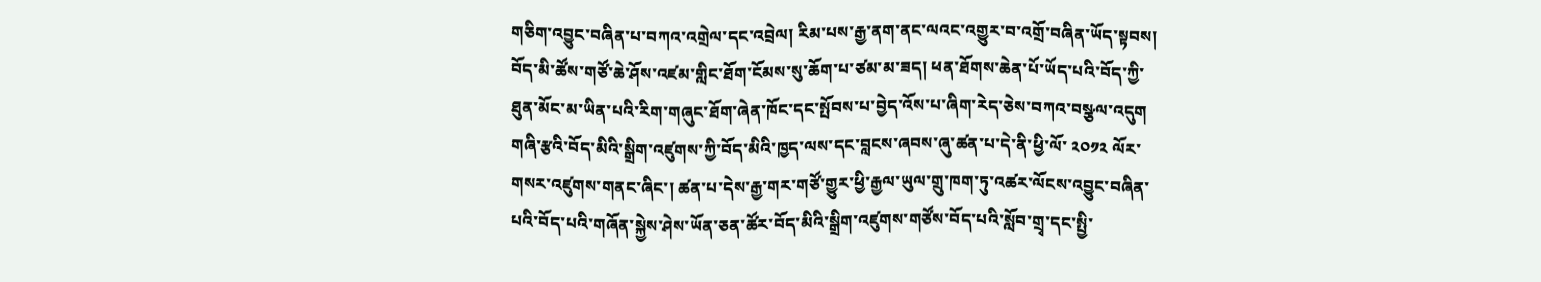གཅིག་འབྱུང་བཞིན་པ་བཀའ་འགྲེལ་དང་འབྲེལ། རིམ་པས་རྒྱ་ནག་ནང་ལའང་འགྱུར་བ་འགྲོ་བཞིན་ཡོད་སྟབས། བོད་མི་ཚོས་གཙོ་ཆེ་ཤོས་འཛམ་གླིང་ཐོག་ངོམས་སུ་ཆོག་པ་ཙམ་མ་ཟད། ཕན་ཐོགས་ཆེན་པོ་ཡོད་པའི་བོད་ཀྱི་ཐུན་མོང་མ་ཡིན་པའི་རིག་གཞུང་ཐོག་ཞེན་ཁོང་དང་སྤོབས་པ་བྱེད་འོས་པ་ཞིག་རེད་ཅེས་བཀའ་བསྩལ་འདུག
གཞི་རྩའི་བོད་མིའི་སྒྲིག་འཛུགས་ཀྱི་བོད་མིའི་ཁྱད་ལས་དང་བླངས་ཞབས་ཞུ་ཚན་པ་དེ་ནི་ཕྱི་ལོ་ ༢༠༡༢ ལོར་གསར་འཛུགས་གནང་ཞིང་། ཚན་པ་དེས་རྒྱ་གར་གཙོ་གྱུར་ཕྱི་རྒྱལ་ཡུལ་གྲུ་ཁག་ཏུ་འཚར་ལོངས་འབྱུང་བཞིན་པའི་བོད་པའི་གཞོན་སྐྱེས་ཤེས་ཡོན་ཅན་ཚོར་བོད་མིའི་སྒྲིག་འཛུགས་གཙོས་བོད་པའི་སློབ་གྲྭ་དང་སྤྱི་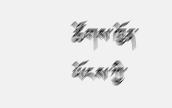ཚོགས་ཁྱོན་ཡོངས་ཀྱི་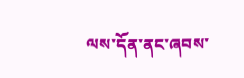ལས་དོན་ནང་ཞབས་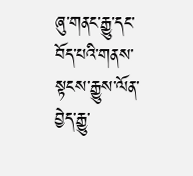ཞུ་གནང་རྒྱུ་དང་བོད་པའི་གནས་སྟངས་རྒྱུས་ལོན་བྱེད་རྒྱུ་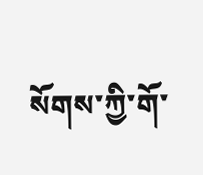སོགས་ཀྱི་གོ་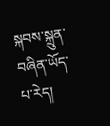སྐབས་སྐྲུན་བཞིན་ཡོད་པ་རེད།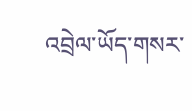འབྲེལ་ཡོད་གསར་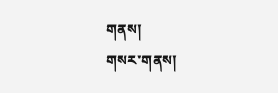གནས།
གསར་གནས།